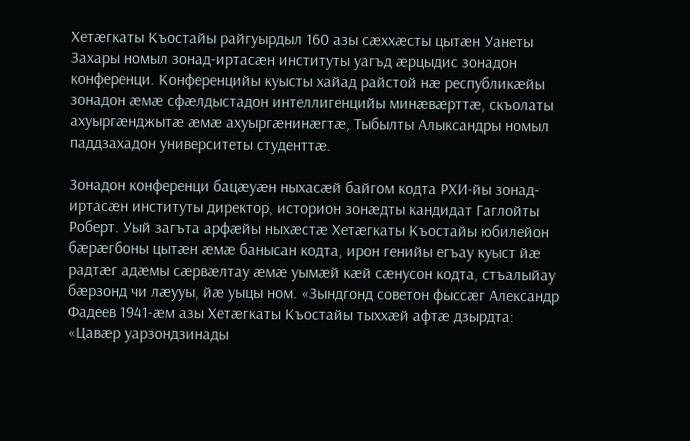Хетæгкаты Къостайы райгуырдыл 160 азы сæххæсты цытæн Уанеты Захары номыл зонад-иртасæн институты уагъд æрцыдис зонадон конференци. Конференцийы куысты хайад райстой нæ республикæйы зонадон æмæ сфæлдыстадон интеллигенцийы минæвæрттæ, скъолаты ахуыргæнджытæ æмæ ахуыргæнинæгтæ, Тыбылты Алыксандры номыл паддзахадон университеты студенттæ.

Зонадон конференци бацæуæн ныхасæй байгом кодта РХИ-йы зонад-иртасæн институты директор, историон зонæдты кандидат Гаглойты Роберт. Уый загъта арфæйы ныхæстæ Хетæгкаты Къостайы юбилейон бæрæгбоны цытæн æмæ банысан кодта, ирон генийы егъау куыст йæ радтæг адæмы сæрвæлтау æмæ уымæй кæй сæнусон кодта, стъалыйау бæрзонд чи лæууы, йæ уыцы ном. «Зындгонд советон фыссæг Александр Фадеев 1941-æм азы Хетæгкаты Къостайы тыххæй афтæ дзырдта: «Цавæр уарзондзинады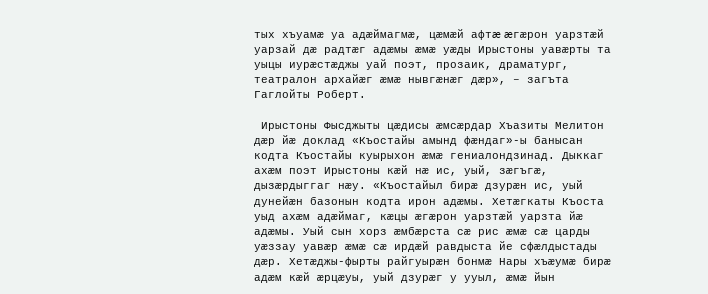тых хъуамæ уа адæймагмæ, цæмæй афтæ æгæрон уарзтæй уарзай дæ радтæг адæмы æмæ уæды Ирыстоны уавæрты та уыцы иурæстæджы уай поэт, прозаик, драматург, театралон архайæг æмæ нывгæнæг дæр», – загъта Гаглойты Роберт.

 Ирыстоны Фысджыты цæдисы æмсæрдар Хъазиты Мелитон дæр йæ доклад «Къостайы амынд фæндаг»-ы банысан кодта Къостайы куырыхон æмæ гениалондзинад. Дыккаг ахæм поэт Ирыстоны кæй нæ ис, уый, зæгъгæ, дызæрдыггаг нæу. «Къостайыл бирæ дзурæн ис, уый дунейæн базонын кодта ирон адæмы. Хетæгкаты Къоста уыд ахæм адæймаг, кæцы æгæрон уарзтæй уарзта йæ адæмы. Уый сын хорз æмбæрста сæ рис æмæ сæ царды уæззау уавæр æмæ сæ ирдæй равдыста йе сфæлдыстады дæр. Хетæджы-фырты райгуырæн бонмæ Нары хъæумæ бирæ адæм кæй æрцæуы, уый дзурæг у ууыл, æмæ йын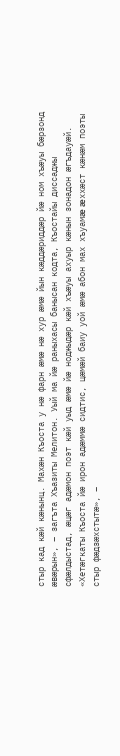стыр кад кæй кæнынц. Махæн Къоста у нæ фарн æмæ нæ хур æмæ йын кæддæриддæр йæ ном хъæуы бæрзонд æвæрын», – загъта Хъазиты Мелитон. Уый ма йæ раныхасы банысан кодта, Къостайы диссаджы сфæлдыстад, æцæг адæмон поэт кæй уыд æмæ йæ ноджыдæр кæй хъæуы ахуыр кæнын зонадон æгъдауæй. «Хетæгкаты Къоста йæ ирон адæммæ сидтис, цæмæй баиу уой æмæ абон мах хъуамæ æххæст кæнæм поэты стыр фæдзæхстытæ», –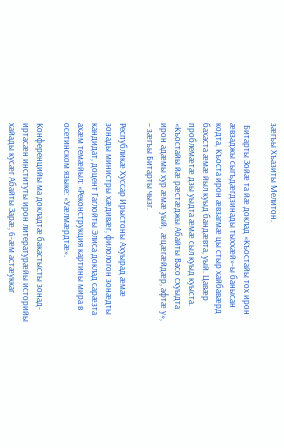зæгъы Хъазиты Мелитон.

 Битарты Зойæ та йæ доклад «Къостайы тох ирон æвзаджы сыгъдæгдзинады тыххæй»-ы банысан кодта, Къоста ирон æвзагмæ цы стыр хайбавæрд бахаста æмæ йыл куыд бандæвта, уый. Цавæр проблемæтæ дзы уыдта æмæ сыл куыд куыста. «Къостайы йæ рæстæджы Абайты Васо схуыдта ирон адæмы хур æмæ уый,  æцæгæйдæр, афтæ у», – зæгъы Битарты чызг.

Республикæ Хуссар Ирыстоны Ахуырад æмæ зонады министры хæдивæг, филологон зонæдты кандидат, доцент Гаглойты Элиса доклад сарæзта ахæм темæйыл: «Реконструкция картины мира в осетинском языке: «Уæлмæрдтæ».

Конференцийы ма докладтæ бакастысты зонад-иртасæн институты ирон литературæйы историйы хайады кусæг Абайты Зарæ, 6-æм астæуккаг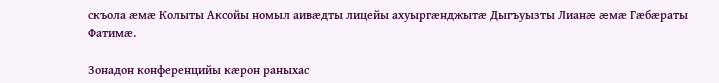скъола æмæ Колыты Аксойы номыл аивæдты лицейы ахуыргæнджытæ Дыгъуызты Лианæ æмæ Гæбæраты Фатимæ.

Зонадон конференцийы кæрон раныхас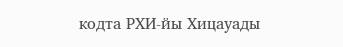кодта РХИ-йы Хицауады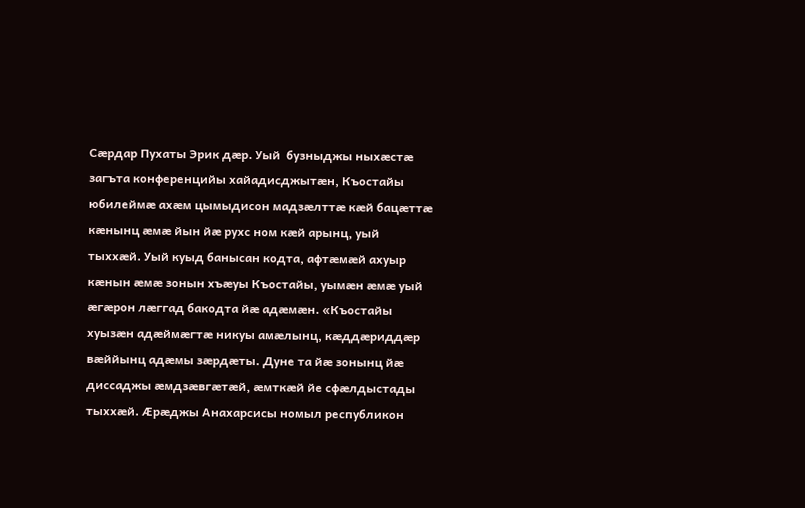Сæрдар Пухаты Эрик дæр. Уый  бузныджы ныхæстæ загъта конференцийы хайадисджытæн, Къостайы юбилеймæ ахæм цымыдисон мадзæлттæ кæй бацæттæ кæнынц æмæ йын йæ рухс ном кæй арынц, уый тыххæй. Уый куыд банысан кодта, афтæмæй ахуыр кæнын æмæ зонын хъæуы Къостайы, уымæн æмæ уый æгæрон лæггад бакодта йæ адæмæн. «Къостайы хуызæн адæймæгтæ никуы амæлынц, кæддæриддæр вæййынц адæмы зæрдæты. Дуне та йæ зонынц йæ диссаджы æмдзæвгæтæй, æмткæй йе сфæлдыстады тыххæй. Æрæджы Анахарсисы номыл республикон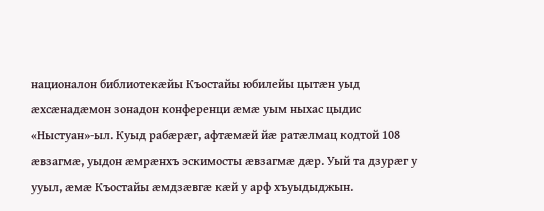националон библиотекæйы Къостайы юбилейы цытæн уыд æхсæнадæмон зонадон конференци æмæ уым ныхас цыдис «Ныстуан»-ыл. Куыд рабæрæг, афтæмæй йæ ратæлмац кодтой 108 æвзагмæ, уыдон æмрæнхъ эскимосты æвзагмæ дæр. Уый та дзурæг у ууыл, æмæ Къостайы æмдзæвгæ кæй у арф хъуыдыджын.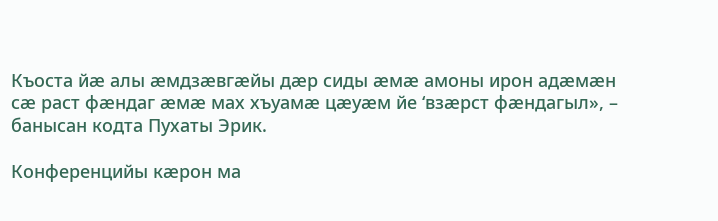Къоста йæ алы æмдзæвгæйы дæр сиды æмæ амоны ирон адæмæн сæ раст фæндаг æмæ мах хъуамæ цæуæм йе ‘взæрст фæндагыл», – банысан кодта Пухаты Эрик.

Конференцийы кæрон ма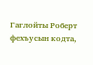Гаглойты Роберт фехъусын кодта,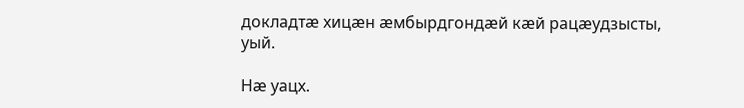докладтæ хицæн æмбырдгондæй кæй рацæудзысты, уый.

Нæ уацх.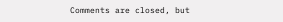Comments are closed, but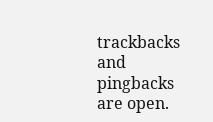trackbacks and pingbacks are open.